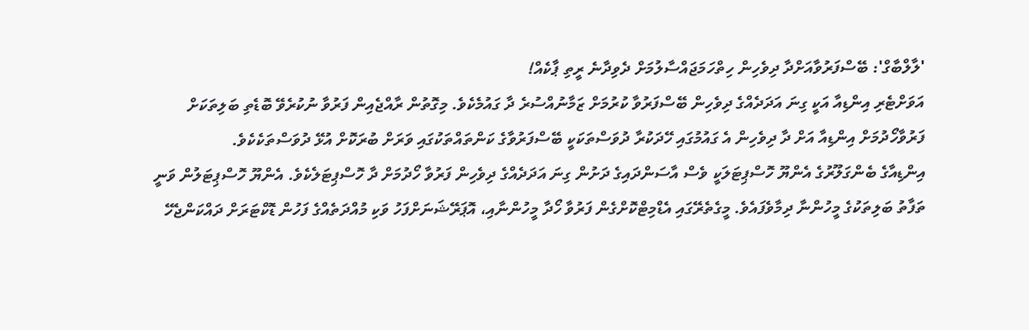'ލާލްބާގް': ބޭސްފަރުވާއަށްދާ ދިވެހިން ހިތްހަމަޖައްސާލުމަށް ދެވިދާނެ ރީތި ޕާކެއް!
އަވަށްޓެރި އިންޑިއާ އަކީ ގިނަ އަދަދެއްގެ ދިވެހިން ބޭސްފަރުވާ ކުރުމަށް ޒަމާނުއްސުރެ ދާ ގައުމެކެވެ. މިގޮތުން ރާއްޖެއިން ފަރުވާ ނުކުރެވޭ ބޮޑެތި ބަލިތަކަށް ފަރުވާހޯދުމަށް އިންޑިއާ އަށް ދާ ދިވެހިން އެ ގައުމުގައި ހޭދަކުރާ ދުވަސްތަކަކީ ބޭސްފަރުވާގެ ކަންތައްތަކުގައި ވަރަށް ބުރަކޮށް އުޅޭ ދުވަސްތަކެކެވެ.
އިންޑިއާގެ ބެންގަލޫރުގެ އެންޔޫ ހޮސްޕިޓަލަކީ ވެސް އާސަންދައިގެ ދަށުން ގިނަ އަދަދެއްގެ ދިވެހިން ފަރުވާ ހޯދުމަށް ދާ ހޮސްޕިޓަލެކެވެ. އެންޔޫ ހޮސްޕިޓަލުން ވަނީ  ތަފާތު ބަލިތަކުގެ މީހުންނާ ދިމާވެފައެވެ. މީގެތެރޭގައި އެޑްމިޓްކޮށްގެން ފަރުވާ ހޯދާ މީހުންނާއި، އޮޕަރޭޝަނަށްފަހު ވަކި މުއްދަތެއްގެ ފަހުން ޑޮކްޓަރަށް ދައްކަންޖެހޭ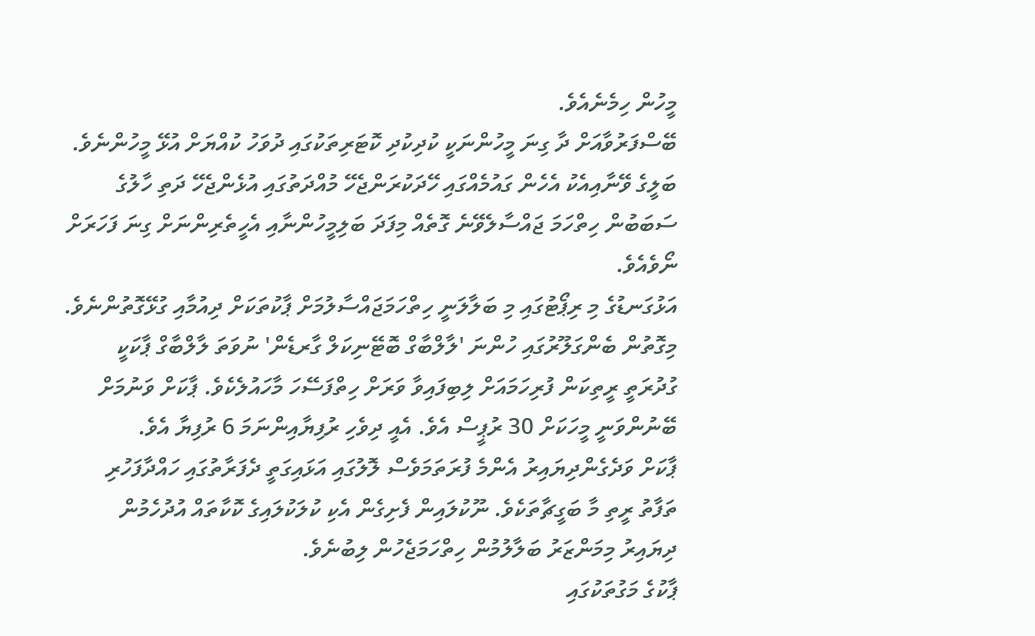މީހުން ހިމެނެއެވެ.
ބޭސްފަރުވާއަށް ދާ ގިނަ މީހުންނަކީ ކުދިކުދި ކޮޓަރިތަކުގައި ދުވަހު ކުއްޔަށް އުޅޭ މީހުންނެވެ. ބަލީގެ ވޭނާއިއެކު އެހެން ގައުމެއްގައި ހޭދަކުރަންޖެހޭ މުއްދަތުގައި އުޅެންޖެހޭ ދަތި ހާލުގެ ސަބަބުން ހިތްހަމަ ޖައްސާލެވޭނެ ގޮތެއް މިފަދަ ބަލިމީހުންނާއި އެހީތެރިންނަށް ގިނަ ފަހަރަށް ނޯވެއެވެ.
އަޅުގަނޑުގެ މި ރިޕޯޓުގައި މި ބަލާލަނީ ހިތްހަމަޖައްސާލުމަށް ޕާކުތަކަށް ދިއުމާއި ގުޅޭގޮތުންނެވެ. މިގޮތުން ބެންގަލޫރުގައި ހުންނަ 'ލާލްބާގް ބޮޓޭނިކަލް ގާރޑެން' ނުވަތަ ލާލްބާގް ޕާކަކީ ގުދުރަތީ ރީތިކަން ފުރިހަމައަށް ލިބިފައިވާ ވަރަށް ހިތްފަސޭހަ މާހައުލެކެވެ. ޕާކަށް ވަނުމަށް ބޭނުންވަނީ މީހަކަށް 30 ރުޕީސް އެވެ. އެއީ ދިވެހި ރުފިޔާއިންނަމަ 6 ރުފިޔާ އެވެ.
ޕާކަށް ވަދެގެންދިޔައިރު އެންމެ ފުރަތަމަވެސް ލޮލުގައި އަޅައިގަތީ ދެފަރާތުގައި ހައްދާފަހުރި ތަފާތު ރީތި މާ ބަގީޗާތަކެވެ. ނޫކުލައިން ފެށިގެން އެކި ކުލަކުލައިގެ ކޮކާތައް އުދުހެމުން ދިޔައިރު މިމަންޒަރު ބަލާލުމުން ހިތްހަމަޖެހުން ލިބުނެވެ.
ޕާކުގެ މަގުތަކުގައި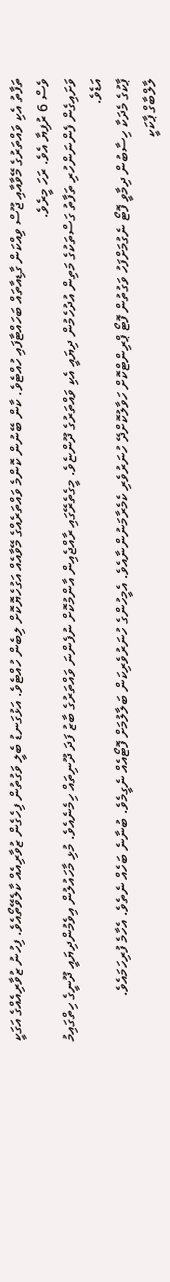ތަފާތު އެކި ވައްތަރުގެ މޭވާއާއި ޖޫސް ވިއްކަން ގާޑިއާތައް ބަހައްޓާފައި ހުއްޓެވެ. ކާން ބޭނުން ކޮންމެ ވައްތަރެއްގެ މޭވާއެއް އަގުހެޔޮކޮށް ލިބެން ހުއްޓެވެ. އަޅުގަނޑު ބެލީ ވަގުތުން ފިހެގެން ޒުވާރިއެއް ކާލެވޭތޯއެވެ. ފިހުނު ޒުވާރިއެއްގެ އަގަކީ ވެސް 6 ރުފިޔާ އެވެ. ރަހަ މީރެވެ.
ވަށައިގެން ފެންނަންހުރި ތަފާތު ގަސްތަކުގެ މަތިން އުދުހެމުން ދިޔައީ އެކި ވައްތަރުގެ ދޫންޏެވެ. މީގެތެރޭގައި ރާއްޖެއިން އާންމުކޮށް ނުފެންނަ ވައްތަރުގެ ބާޒު ފަދަ ދޫނިތައް ހިމެނެއެވެ. މުޅި މާހައުލުން އިވެމުންދިޔައީ ދޫނީގެ ހިތްގައިމު އަޑެވެ.
ޕާކުގެ މެދަކާ ހިސާބުން ދިމާވީ ފޮޓޯ ނެގުމަށްފަހު ވަގުތުން ފޮޓޯ ޕްރިންޓްކޮށް ހަވާލުކޮށްދޭ ހުނަރުވެރި ކެމެރާމަނުންނާއެވެ. އެމީހުންގެ ހުނަރުވެރިކަން ބަލާލުމަށް ފޮޓޯއެއް ނެގީމެވެ. ބުނާނެ ބަހެއް ނެތެވެ. އެހާމެ ފުރިހަމައެވެ.
ލާލްބާގް ޕާކަކީ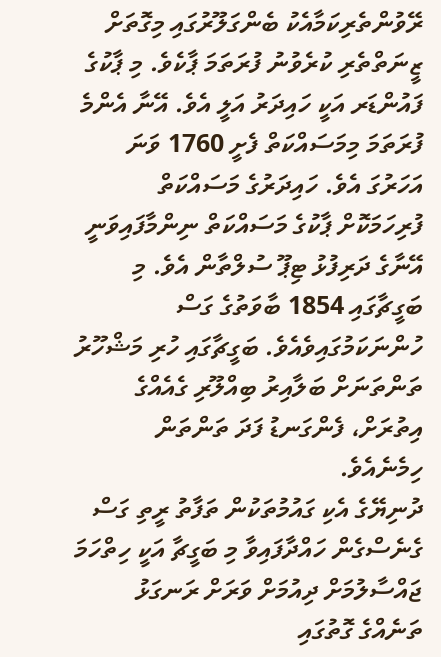ރޭވުންތެރިކަމާއެކު ބެންގަލޫރުގައި މިގޮތަށް ޒީނަތްތެރި ކުރެވުނު ފުރަތަމަ ޕާކެވެ. މި ޕާކުގެ ފައުންޑަރ އަކީ ހައިދަރު އަލީ އެވެ. އޭނާ އެންމެ ފުރަތަމަ މިމަސައްކަތް ފެށީ 1760 ވަނަ އަހަރުގަ އެވެ. ހައިދަރުގެ މަސައްކަތް ފުރިހަމަކޮށް ޕާކުގެ މަސައްކަތް ނިންމާފައިވަނީ އޭނާގެ ދަރިފުޅު ޓިޕޫ ސުލްތާން އެވެ. މި ބަގީޗާގައި 1854 ބާވަތުގެ ގަސް ހުންނަކަމުގައިވެއެވެ. ބަގީޗާގައި ހުރި މަޝްހޫރު ތަންތަނަށް ބަލާއިރު ބިއްލޫރި ގެއެއްގެ އިތުރަށް، ފެންގަނޑު ފަދަ ތަންތަން ހިމެނެއެވެ.
ދުނިޔޭގެ އެކި ގައުމުތަކުން ތަފާތު ރީތި ގަސް ގެނެސްގެން ހައްދާފައިވާ މި ބަގީޗާ އަކީ ހިތްހަމަ ޖައްސާލުމަށް ދިއުމަށް ވަރަށް ރަނގަޅު ތަނެއްގެ ގޮތުގައި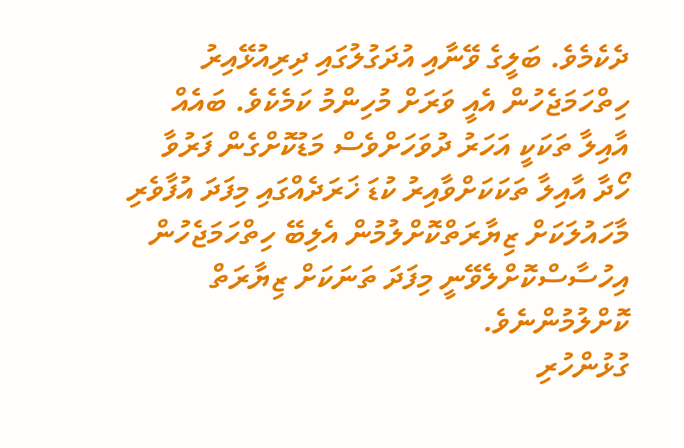ދެކެމެވެ. ބަލީގެ ވޭނާއި އުދަގުލުގައި ދިރިއުޅޭއިރު ހިތްހަމަޖެހުން އެއީ ވަރަށް މުހިންމު ކަމެކެވެ. ބައެއް އާއިލާ ތަކަކީ އަހަރު ދުވަހަށްވެސް މަޑުކޮށްގެން ފަރުވާ ހޯދާ އާއިލާ ތަކަކަށްވާއިރު ކުޑަ ޚަރަދެއްގައި މިފަދަ އުފާވެރި މާހައުލަކަށް ޒިޔާރަތްކޮށްލުމުން އެލިބޭ ހިތްހަމަޖެހުން އިހުސާސްކޮށްލެވޭނީ މިފަދަ ތަނަކަށް ޒިޔާރަތް ކޮށްލުމުންނެވެ.
ގުޅުންހުރި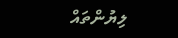ލިޔުންތައް